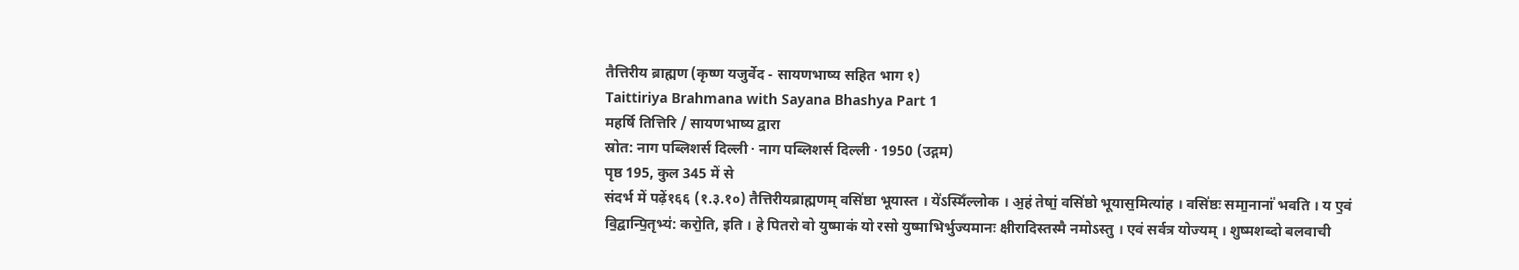तैत्तिरीय ब्राह्मण (कृष्ण यजुर्वेद - सायणभाष्य सहित भाग १)
Taittiriya Brahmana with Sayana Bhashya Part 1
महर्षि तित्तिरि / सायणभाष्य द्वारा
स्रोत: नाग पब्लिशर्स दिल्ली · नाग पब्लिशर्स दिल्ली · 1950 (उद्गम)
पृष्ठ 195, कुल 345 में से
संदर्भ में पढ़ें१६६ (१.३.१०) तैत्तिरीयब्राह्मणम् वसि॑ष्ठा भूयास्त । ये॑ऽस्मिँल्लोक । अ॒हं तेषां॒ वसि॑ष्ठो भूयास॒मित्या॑ह । वसि॑ष्ठः समा॒नानां॑ भवति । य ए॒वं वि॒द्वान्पि॒तृभ्य॑: करो॒ति, इति । हे पितरो वो युष्माकं यो रसो युष्माभिर्भुज्यमानः क्षीरादिस्तस्मै नमोऽस्तु । एवं सर्वत्र योज्यम् । शुष्मशब्दो बलवाची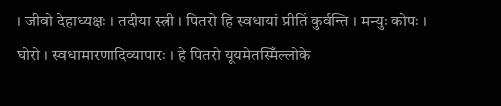। जीवो देहाध्यक्षः । तदीया स्त्री । पितरो हि स्वधायां प्रीतिं कुर्वन्ति । मन्युः कोपः । घोरो । स्वधामारणादिव्यापारः । हे पितरो यूयमेतस्मिँल्लोके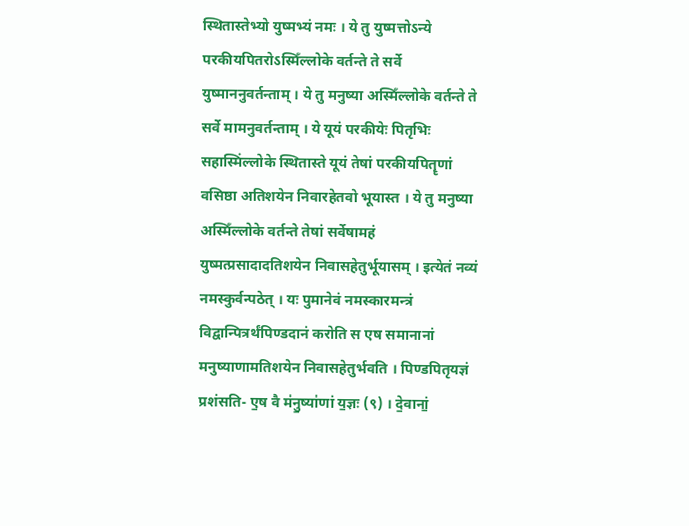स्थितास्तेभ्यो युष्मभ्यं नमः । ये तु युष्मत्तोऽन्ये परकीयपितरोऽस्मिँल्लोके वर्तन्ते ते सर्वे युष्माननुवर्तन्ताम् । ये तु मनुष्या अस्मिँल्लोके वर्तन्ते ते सर्वे मामनुवर्तन्ताम् । ये यूयं परकीयेः पितृभिः सहास्मिंल्लोके स्थितास्ते यूयं तेषां परकीयपितॄणां वसिष्ठा अतिशयेन निवारहेतवो भूयास्त । ये तु मनुष्या अस्मिँल्लोके वर्तन्ते तेषां सर्वेषामहं युष्मत्प्रसादादतिशयेन निवासहेतुर्भूयासम् । इत्येतं नव्यं नमस्कुर्वन्पठेत् । यः पुमानेवं नमस्कारमन्त्रं विद्वान्पित्रर्थंपिण्डदानं करोति स एष समानानां मनुष्याणामतिशयेन निवासहेतुर्भवति । पिण्डपितृयज्ञं प्रशंसति- ए॒ष वै म॑नु॒ष्या॑णां य॒ज्ञः (९) । दे॒वानां॒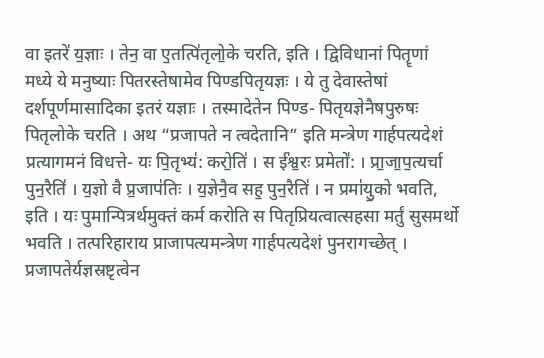वा इतरे॑ य॒ज्ञाः । तेन॒ वा ए॒तत्पि॑तृलो॒के चरति, इति । द्विविधानां पितॄणां मध्ये ये मनुष्याः पितरस्तेषामेव पिण्डपितृयज्ञः । ये तु देवास्तेषां दर्शपूर्णमासादिका इतरं यज्ञाः । तस्मादेतेन पिण्ड- पितृयज्ञेनैषपुरुषः पितृलोके चरति । अथ “प्रजापते न त्वदेतानि” इति मन्त्रेण गार्हपत्यदेशं प्रत्यागमनं विधत्ते- यः पि॒तृभ्य॑: करो॒ति॑ । स ई॑श्व॒रः प्रमेतो॑: । प्रा॒जा॒प॒त्यर्चा पुन॒रैति॑ । य॒ज्ञो वै प्र॒जाप॑तिः । य॒ज्ञेनै॒व सह॒ पुन॒रैति॑ । न प्रमा॑यु॒को भवति, इति । यः पुमान्पित्रर्थमुक्तं कर्म करोति स पितृप्रियत्वात्सहसा मर्तुं सुसमर्थो भवति । तत्परिहाराय प्राजापत्यमन्त्रेण गार्हपत्यदेशं पुनरागच्छेत् । प्रजापतेर्यज्ञस्रष्टृत्वेन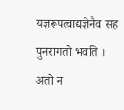यज्ञरूपत्वाद्यज्ञेनैव सह पुनरागतो भवति । अतो न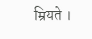म्रियते ।